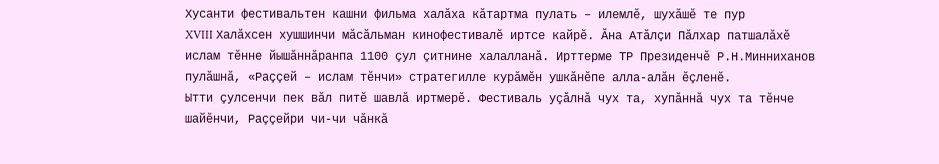Хусанти фестивальтен кашни фильма халăха кăтартма пулать – илемлӗ, шухăшӗ те пур
XVIII Халăхсен хушшинчи мăсăльман кинофестивалӗ иртсе кайрӗ. Ăна Атăлçи Пăлхар патшалăхӗ ислам тӗнне йышăннăранпа 1100 çул çитнине халалланă. Ирттерме ТР Президенчӗ Р.Н.Минниханов пулăшнă, «Раççей – ислам тӗнчи» стратегилле курăмӗн ушкăнӗпе алла-алăн ӗçленӗ.
Ытти çулсенчи пек вăл питӗ шавлă иртмерӗ. Фестиваль уçăлнă чух та, хупăннă чух та тӗнче шайӗнчи, Раççейри чи-чи чăнкă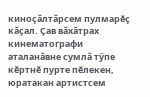киноçăлтăрсем пулмарӗç кăçал. Çав вăхăтрах кинематографи аталанăвне сумлă тӳпе кӗртнӗ пурте пӗлекен, юратакан артистсем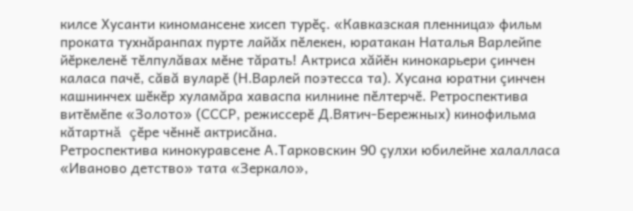килсе Хусанти киномансене хисеп турӗç. «Кавказская пленница» фильм проката тухнăранпах пурте лайăх пӗлекен, юратакан Наталья Варлейпе йӗркеленӗ тӗлпулăвах мӗне тăрать! Актриса хăйӗн кинокарьери çинчен каласа пачӗ, сăвă вуларӗ (Н.Варлей поэтесса та). Хусана юратни çинчен кашнинчех шӗкӗр хуламăра хаваспа килнине пӗлтерчӗ. Ретроспектива витӗмӗпе «Золото» (СССР, режиссерӗ Д.Вятич-Бережных) кинофильма кăтартнă çӗре чӗннӗ актрисăна.
Ретроспектива кинокуравсене А.Тарковскин 90 çулхи юбилейне халалласа «Иваново детство» тата «Зеркало»,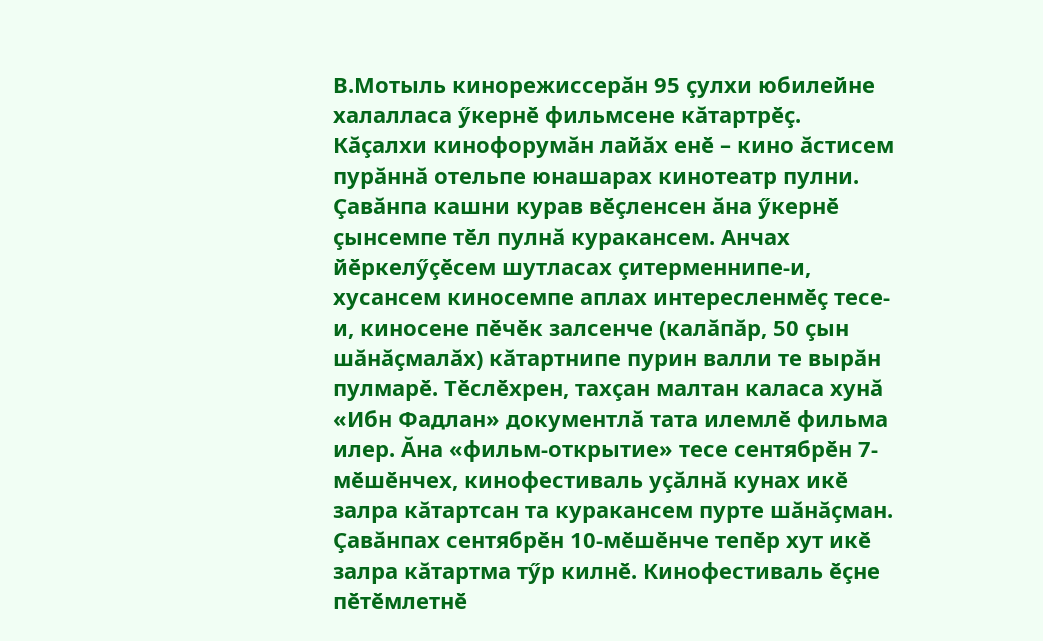В.Мотыль кинорежиссерăн 95 çулхи юбилейне халалласа ӳкернӗ фильмсене кăтартрӗç.
Кăçалхи кинофорумăн лайăх енӗ – кино ăстисем пурăннă отельпе юнашарах кинотеатр пулни. Çавăнпа кашни курав вӗçленсен ăна ӳкернӗ çынсемпе тӗл пулнă куракансем. Анчах йӗркелӳçӗсем шутласах çитерменнипе-и, хусансем киносемпе аплах интересленмӗç тесе-и, киносене пӗчӗк залсенче (калăпăр, 50 çын шăнăçмалăх) кăтартнипе пурин валли те вырăн пулмарӗ. Тӗслӗхрен, тахçан малтан каласа хунă «Ибн Фадлан» документлă тата илемлӗ фильма илер. Ăна «фильм-открытие» тесе сентябрӗн 7-мӗшӗнчех, кинофестиваль уçăлнă кунах икӗ залра кăтартсан та куракансем пурте шăнăçман. Çавăнпах сентябрӗн 10-мӗшӗнче тепӗр хут икӗ залра кăтартма тӳр килнӗ. Кинофестиваль ӗçне пӗтӗмлетнӗ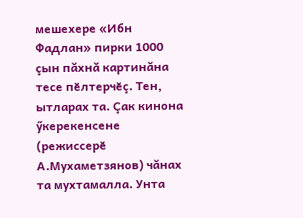мешехере «Ибн Фадлан» пирки 1000 çын пăхнă картинăна тесе пӗлтерчӗç. Тен, ытларах та. Çак кинона ӳкерекенсене (режиссерӗ А.Мухаметзянов) чăнах та мухтамалла. Унта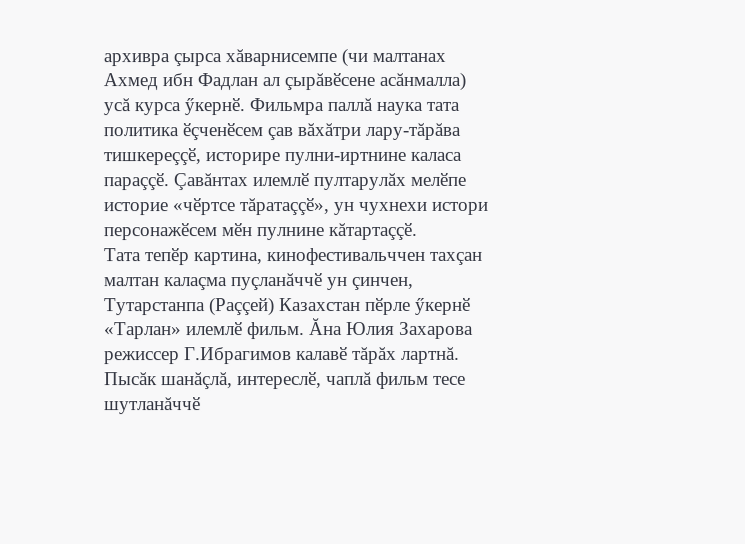архивра çырса хăварнисемпе (чи малтанах Ахмед ибн Фадлан ал çырăвӗсене асăнмалла) усă курса ӳкернӗ. Фильмра паллă наука тата политика ӗçченӗсем çав вăхăтри лару-тăрăва тишкереççӗ, историре пулни-иртнине каласа параççӗ. Çавăнтах илемлӗ пултарулăх мелӗпе историе «чӗртсе тăратаççӗ», ун чухнехи истори персонажӗсем мӗн пулнине кăтартаççӗ.
Тата тепӗр картина, кинофестивальччен тахçан малтан калаçма пуçланăччӗ ун çинчен, Тутарстанпа (Раççей) Казахстан пӗрле ӳкернӗ «Тарлан» илемлӗ фильм. Ăна Юлия Захарова режиссер Г.Ибрагимов калавӗ тăрăх лартнă. Пысăк шанăçлă, интереслӗ, чаплă фильм тесе шутланăччӗ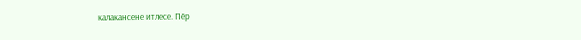калакансене итлесе. Пӗр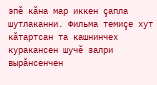эпӗ кăна мар иккен çапла шутлаканни. Фильма темиçе хут кăтартсан та кашнинчех куракансен шучӗ залри вырăнсенчен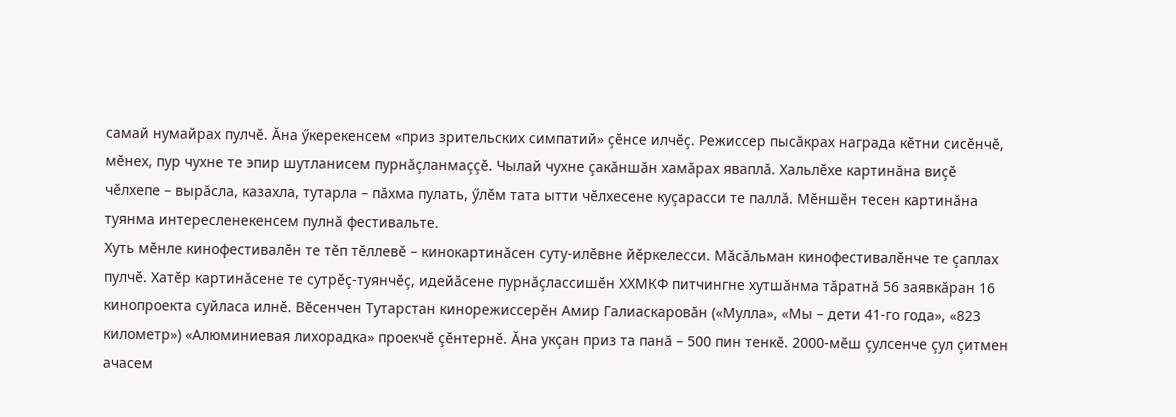самай нумайрах пулчӗ. Ăна ӳкерекенсем «приз зрительских симпатий» çӗнсе илчӗç. Режиссер пысăкрах награда кӗтни сисӗнчӗ, мӗнех, пур чухне те эпир шутланисем пурнăçланмаççӗ. Чылай чухне çакăншăн хамăрах яваплă. Хальлӗхе картинăна виçӗ чӗлхепе – вырăсла, казахла, тутарла – пăхма пулать, ӳлӗм тата ытти чӗлхесене куçарасси те паллă. Мӗншӗн тесен картинăна туянма интересленекенсем пулнă фестивальте.
Хуть мӗнле кинофестивалӗн те тӗп тӗллевӗ – кинокартинăсен суту-илӗвне йӗркелесси. Мăсăльман кинофестивалӗнче те çаплах пулчӗ. Хатӗр картинăсене те сутрӗç-туянчӗç, идейăсене пурнăçлассишӗн ХХМКФ питчингне хутшăнма тăратнă 56 заявкăран 16 кинопроекта суйласа илнӗ. Вӗсенчен Тутарстан кинорежиссерӗн Амир Галиаскаровăн («Мулла», «Мы – дети 41-го года», «823 километр») «Алюминиевая лихорадка» проекчӗ çӗнтернӗ. Ăна укçан приз та панă – 500 пин тенкӗ. 2000-мӗш çулсенче çул çитмен ачасем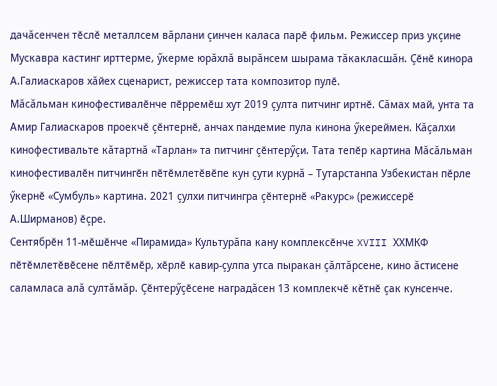дачăсенчен тӗслӗ металлсем вăрлани çинчен каласа парӗ фильм. Режиссер приз укçине Мускавра кастинг ирттерме, ӳкерме юрăхлă вырăнсем шырама тăкакласшăн. Çӗнӗ кинора А.Галиаскаров хăйех сценарист, режиссер тата композитор пулӗ.
Мăсăльман кинофестивалӗнче пӗрремӗш хут 2019 çулта питчинг иртнӗ. Сăмах май, унта та Амир Галиаскаров проекчӗ çӗнтернӗ, анчах пандемие пула кинона ӳкереймен. Кăçалхи кинофестивальте кăтартнă «Тарлан» та питчинг çӗнтерӳçи. Тата тепӗр картина Мăсăльман кинофестивалӗн питчингӗн пӗтӗмлетӗвӗпе кун çути курнă – Тутарстанпа Узбекистан пӗрле ӳкернӗ «Сумбуль» картина. 2021 çулхи питчингра çӗнтернӗ «Ракурс» (режиссерӗ А.Ширманов) ӗçре.
Сентябрӗн 11-мӗшӗнче «Пирамида» Культурăпа кану комплексӗнче XVIII ХХМКФ пӗтӗмлетӗвӗсене пӗлтӗмӗр, хӗрлӗ кавир-çулпа утса пыракан çăлтăрсене, кино ăстисене саламласа алă султăмăр. Çӗнтерӳçӗсене наградăсен 13 комплекчӗ кӗтнӗ çак кунсенче.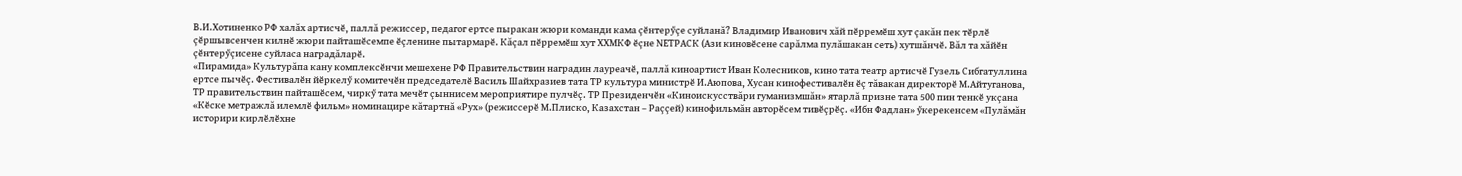В.И.Хотиненко РФ халăх артисчӗ, паллă режиссер, педагог ертсе пыракан жюри команди кама çӗнтерӳçе суйланă? Владимир Иванович хăй пӗрремӗш хут çакăн пек тӗрлӗ çӗршывсенчен килнӗ жюри пайташӗсемпе ӗçленине пытармарӗ. Кăçал пӗрремӗш хут ХХМКФ ӗçне NЕТРАСК (Ази киновӗсене сарăлма пулăшакан сеть) хутшăнчӗ. Вăл та хăйӗн çӗнтерӳçисене суйласа наградăларӗ.
«Пирамида» Культурăпа кану комплексӗнчи мешехене РФ Правительствин наградин лауреачӗ, паллă киноартист Иван Колесников, кино тата театр артисчӗ Гузель Сибгатуллина ертсе пычӗç. Фестивалӗн йӗркелӳ комитечӗн председателӗ Василь Шайхразиев тата ТР культура министрӗ И.Аюпова, Хусан кинофестивалӗн ӗç тăвакан директорӗ М.Айтуганова, ТР правительствин пайташӗсем, чиркӳ тата мечӗт çыннисем мероприятире пулчӗç. ТР Президенчӗн «Киноискусствăри гуманизмшăн» ятарлă призне тата 500 пин тенкӗ укçана «Кӗске метражлă илемлӗ фильм» номинацире кăтартнă «Рух» (режиссерӗ М.Плиско, Казахстан – Раççей) кинофильмăн авторӗсем тивӗçрӗç. «Ибн Фадлан» ӳкерекенсем «Пулăмăн историри кирлӗлӗхне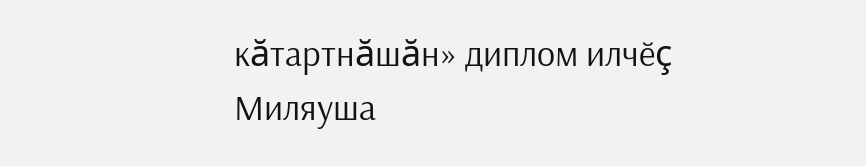кăтартнăшăн» диплом илчӗç Миляуша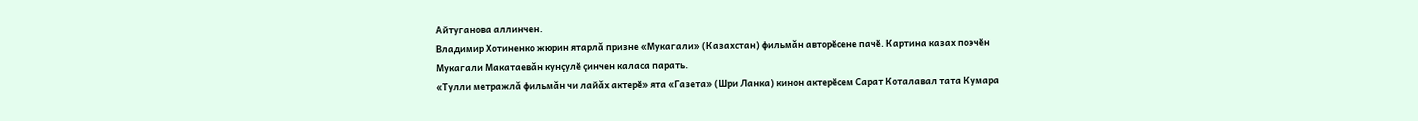Айтуганова аллинчен.
Владимир Хотиненко жюрин ятарлă призне «Мукагали» (Казахстан) фильмăн авторӗсене пачӗ. Картина казах поэчӗн Мукагали Макатаевăн кунçулӗ çинчен каласа парать.
«Тулли метражлă фильмăн чи лайăх актерӗ» ята «Газета» (Шри Ланка) кинон актерӗсем Сарат Коталавал тата Кумара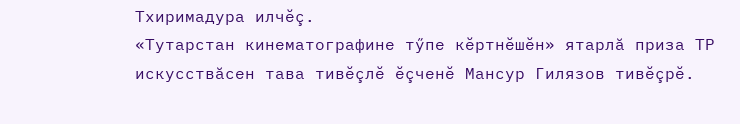Тхиримадура илчӗç.
«Тутарстан кинематографине тӳпе кӗртнӗшӗн» ятарлă приза ТР искусствăсен тава тивӗçлӗ ӗçченӗ Мансур Гилязов тивӗçрӗ.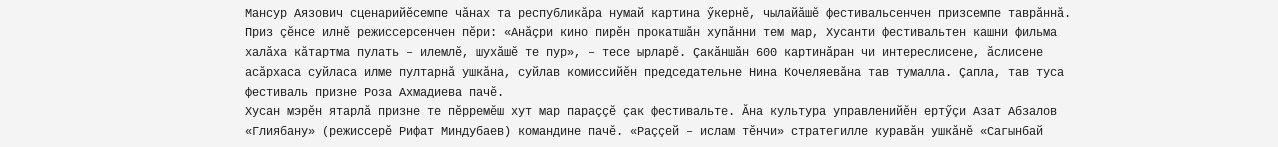Мансур Аязович сценарийӗсемпе чăнах та республикăра нумай картина ӳкернӗ, чылайăшӗ фестивальсенчен призсемпе таврăннă.
Приз çӗнсе илнӗ режиссерсенчен пӗри: «Анăçри кино пирӗн прокатшăн хупăнни тем мар, Хусанти фестивальтен кашни фильма халăха кăтартма пулать – илемлӗ, шухăшӗ те пур», – тесе ырларӗ. Çакăншăн 600 картинăран чи интереслисене, ăслисене асăрхаса суйласа илме пултарнă ушкăна, суйлав комиссийӗн председательне Нина Кочеляевăна тав тумалла. Çапла, тав туса фестиваль призне Роза Ахмадиева пачӗ.
Хусан мэрӗн ятарлă призне те пӗрремӗш хут мар параççӗ çак фестивальте. Ăна культура управленийӗн ертӳçи Азат Абзалов «Глиябану» (режиссерӗ Рифат Миндубаев) командине пачӗ. «Раççей – ислам тӗнчи» стратегилле куравăн ушкăнӗ «Сагынбай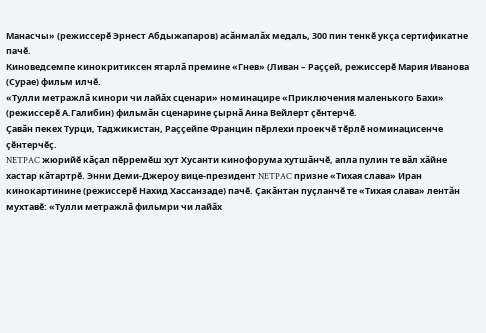Манасчы» (режиссерӗ Эрнест Абдыжапаров) асăнмалăх медаль, 300 пин тенкӗ укçа сертификатне пачӗ.
Киноведсемпе кинокритиксен ятарлă премине «Гнев» (Ливан – Раççей, режиссерӗ Мария Иванова (Сурае) фильм илчӗ.
«Тулли метражлă кинори чи лайăх сценари» номинацире «Приключения маленького Бахи» (режиссерӗ А.Галибин) фильмăн сценарине çырнă Анна Вейлерт çӗнтерчӗ.
Çавăн пекех Турци, Таджикистан, Раççейпе Францин пӗрлехи проекчӗ тӗрлӗ номинацисенче çӗнтерчӗç.
NETPAC жюрийӗ кăçал пӗрремӗш хут Хусанти кинофорума хутшăнчӗ, апла пулин те вăл хăйне хастар кăтартрӗ. Энни Деми-Джероу вице-президент NETPAC призне «Тихая слава» Иран кинокартинине (режиссерӗ Нахид Хассанзаде) пачӗ. Çакăнтан пуçланчӗ те «Тихая слава» лентăн мухтавӗ: «Тулли метражлă фильмри чи лайăх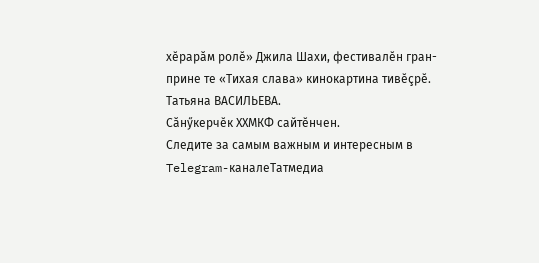хӗрарăм ролӗ» Джила Шахи, фестивалӗн гран-прине те «Тихая слава» кинокартина тивӗçрӗ.
Татьяна ВАСИЛЬЕВА.
Сăнӳкерчӗк ХХМКФ сайтӗнчен.
Следите за самым важным и интересным в Telegram-каналеТатмедиа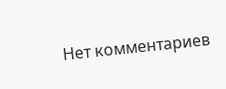Нет комментариев